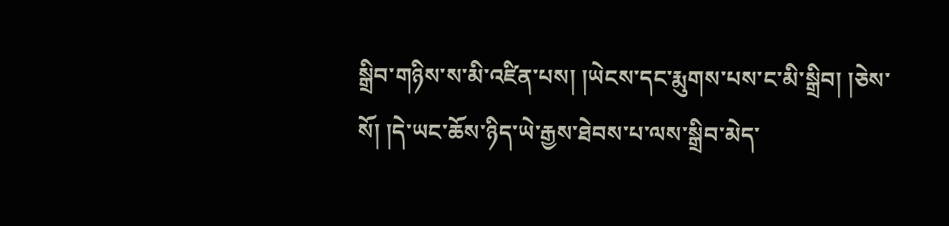སྒྲིབ་གཉིས་ས་མི་འཛིན་པས། །ཡེངས་དང་རྨུགས་པས་ང་མི་སྒྲིབ། །ཅེས་སོ། །དེ་ཡང་ཆོས་ཉིད་ཡེ་རྒྱས་ཐེབས་པ་ལས་སྒྲིབ་མེད་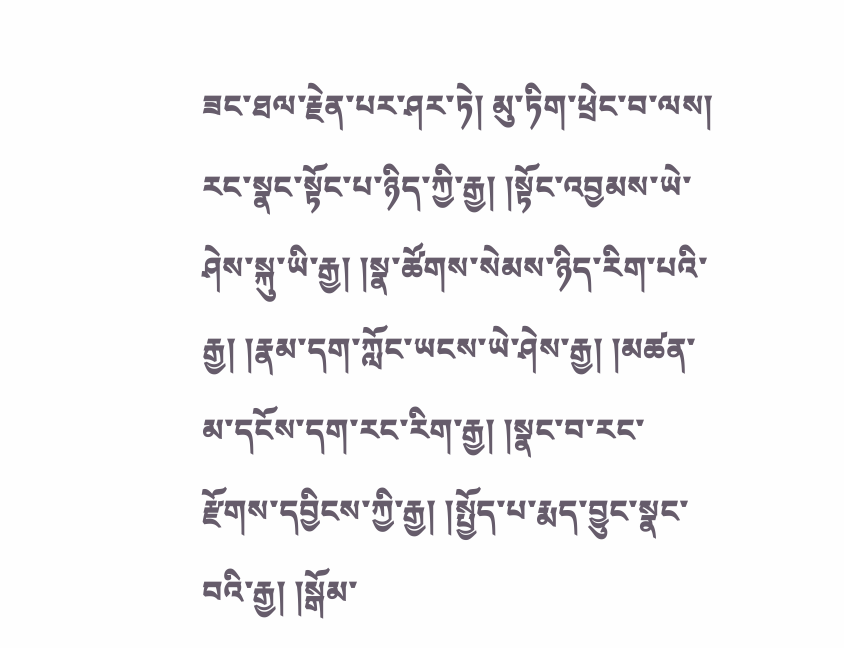ཟང་ཐལ་རྗེན་པར་ཤར་ཏེ། མུ་ཏིག་ཕྲེང་བ་ལས། རང་སྣང་སྟོང་པ་ཉིད་ཀྱི་རྒྱ། །སྟོང་འབྱམས་ཡེ་ཤེས་སྐུ་ཡི་རྒྱ། །སྣ་ཚོགས་སེམས་ཉིད་རིག་པའི་རྒྱ། །རྣམ་དག་ཀློང་ཡངས་ཡེ་ཤེས་རྒྱ། །མཚན་མ་དངོས་དག་རང་རིག་རྒྱ། །སྣང་བ་རང་རྫོགས་དབྱིངས་ཀྱི་རྒྱ། །སྤྱོད་པ་རྨད་བྱུང་སྣང་བའི་རྒྱ། །སྒོམ་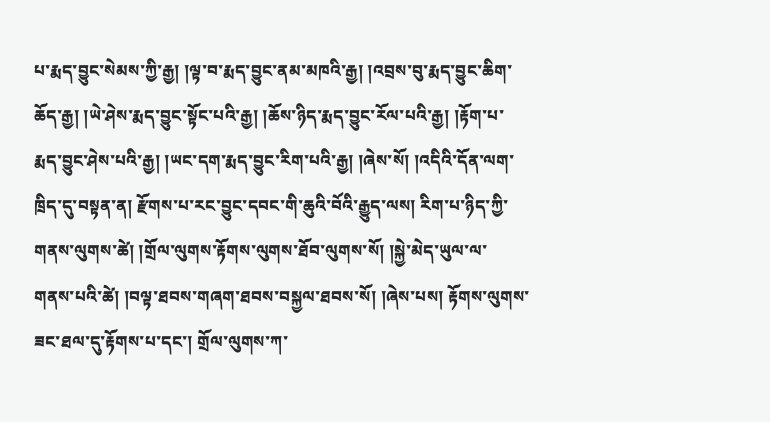པ་རྨད་བྱུང་སེམས་ཀྱི་རྒྱ། །ལྟ་བ་རྨད་བྱུང་ནམ་མཁའི་རྒྱ། །འབྲས་བུ་རྨད་བྱུང་ཆིག་ཆོད་རྒྱ། །ཡེ་ཤེས་རྨད་བྱུང་སྟོང་པའི་རྒྱ། །ཆོས་ཉིད་རྨད་བྱུང་རོལ་པའི་རྒྱ། །རྟོག་པ་རྨད་བྱུང་ཤེས་པའི་རྒྱ། །ཡང་དག་རྨད་བྱུང་རིག་པའི་རྒྱ། །ཞེས་སོ། །འདིའི་དོན་ལག་ཁྲིད་དུ་བསྟན་ན། རྫོགས་པ་རང་བྱུང་དབང་གི་ཆུའི་བོའི་རྒྱུད་ལས། རིག་པ་ཉིད་ཀྱི་གནས་ལུགས་ཚེ། །གྲོལ་ལུགས་རྟོགས་ལུགས་ཐོབ་ལུགས་སོ། །སྐྱེ་མེད་ཡུལ་ལ་གནས་པའི་ཚེ། །བལྟ་ཐབས་གཞག་ཐབས་བསྐྱལ་ཐབས་སོ། །ཞེས་པས། རྟོགས་ལུགས་ཟང་ཐལ་དུ་རྟོགས་པ་དང་། གྲོལ་ལུགས་ཀ་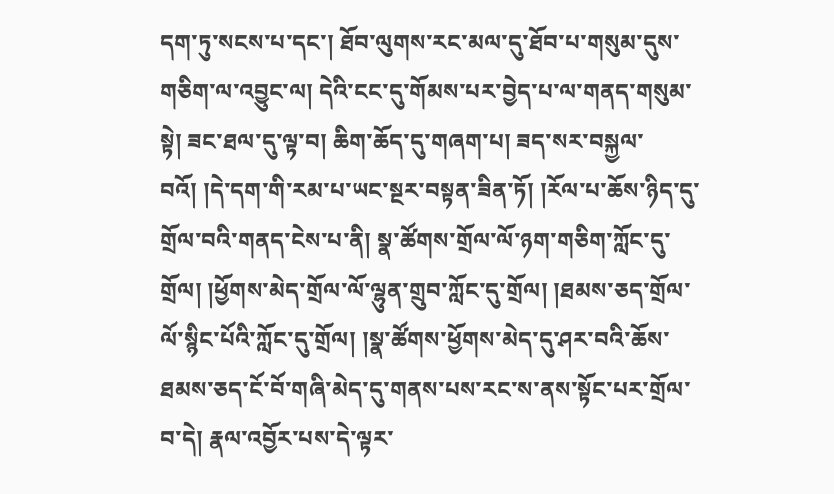དག་ཏུ་སངས་པ་དང་། ཐོབ་ལུགས་རང་མལ་དུ་ཐོབ་པ་གསུམ་དུས་གཅིག་ལ་འབྱུང་ལ། དེའི་ངང་དུ་གོམས་པར་བྱེད་པ་ལ་གནད་གསུམ་སྟེ། ཟང་ཐལ་དུ་ལྟ་བ། ཆིག་ཆོད་དུ་གཞག་པ། ཟད་སར་བསྐྱལ་བའོ། །དེ་དག་གི་རམ་པ་ཡང་སྔར་བསྟན་ཟིན་ཏོ། །རོལ་པ་ཆོས་ཉིད་དུ་གྲོལ་བའི་གནད་ངེས་པ་ནི། སྣ་ཚོགས་གྲོལ་ལོ་ཉག་གཅིག་ཀློང་དུ་གྲོལ། །ཕྱོགས་མེད་གྲོལ་ལོ་ལྷུན་གྲུབ་ཀློང་དུ་གྲོལ། །ཐམས་ཅད་གྲོལ་ལོ་སྙིང་པོའི་ཀློང་དུ་གྲོལ། །སྣ་ཚོགས་ཕྱོགས་མེད་དུ་ཤར་བའི་ཆོས་ཐམས་ཅད་ངོ་བོ་གཞི་མེད་དུ་གནས་པས་རང་ས་ནས་སྟོང་པར་གྲོལ་བ་དེ། རྣལ་འབྱོར་པས་དེ་ལྟར་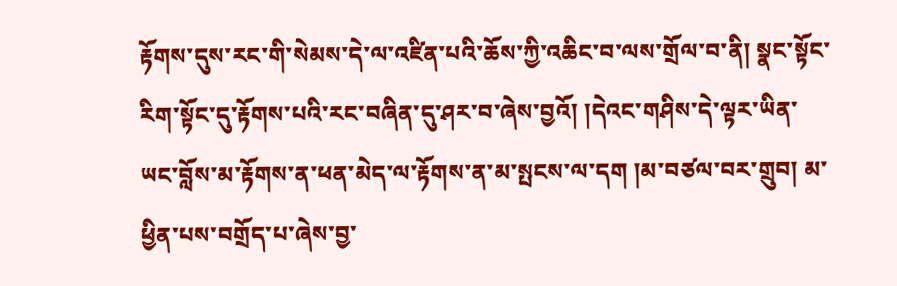རྟོགས་དུས་རང་གི་སེམས་དེ་ལ་འཛིན་པའི་ཆོས་ཀྱི་འཆིང་བ་ལས་གྲོལ་བ་ནི། སྣང་སྟོང་རིག་སྟོང་དུ་རྟོགས་པའི་རང་བཞིན་དུ་ཤར་བ་ཞེས་བྱའོ། །དེའང་གཤིས་དེ་ལྟར་ཡིན་ཡང་བློས་མ་རྟོགས་ན་ཕན་མེད་ལ་རྟོགས་ན་མ་སྤངས་ལ་དག །མ་བཙལ་བར་གྲུབ། མ་ཕྱིན་པས་བགྲོད་པ་ཞེས་བྱ་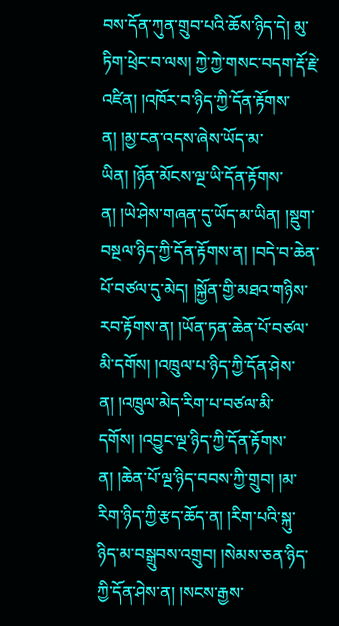བས་དོན་ཀུན་གྲུབ་པའི་ཆོས་ཉིད་དེ། མུ་ཏིག་ཕྲེང་བ་ལས། ཀྱེ་ཀྱེ་གསང་བདག་རྡོ་རྗེ་འཛིན། །འཁོར་བ་ཉིད་ཀྱི་དོན་རྟོགས་ན། །མྱ་ངན་འདས་ཞེས་ཡོད་མ་ཡིན། །ཉོན་མོངས་ལྔ་ཡི་དོན་རྟོགས་ན། །ཡེ་ཤེས་གཞན་དུ་ཡོད་མ་ཡིན། །སྡུག་བསྔལ་ཉིད་ཀྱི་དོན་རྟོགས་ན། །བདེ་བ་ཆེན་པོ་བཙལ་དུ་མེད། །སྐྱོན་གྱི་མཐའ་གཉིས་རབ་རྟོགས་ན། །ཡོན་ཏན་ཆེན་པོ་བཙལ་མི་དགོས། །འཁྲུལ་པ་ཉིད་ཀྱི་དོན་ཤེས་ན། །འཁྲུལ་མེད་རིག་པ་བཙལ་མི་དགོས། །འབྱུང་ལྔ་ཉིད་ཀྱི་དོན་རྟོགས་ན། །ཆེན་པོ་ལྔ་ཉིད་བབས་ཀྱི་གྲུབ། །མ་རིག་ཉིད་ཀྱི་རྩད་ཆོད་ན། །རིག་པའི་སྐུ་ཉིད་མ་བསྒྲུབས་འགྲུབ། །སེམས་ཅན་ཉིད་ཀྱི་དོན་ཤེས་ན། །སངས་རྒྱས་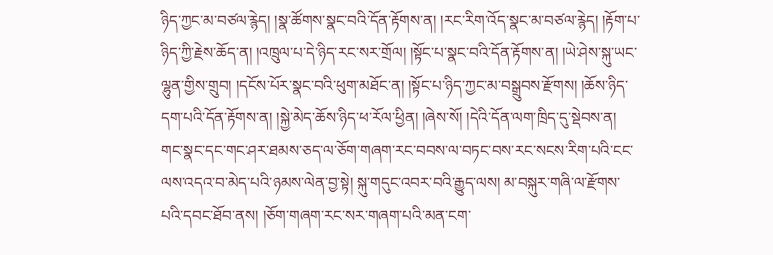ཉིད་ཀྱང་མ་བཙལ་རྙེད། །སྣ་ཚོགས་སྣང་བའི་དོན་རྟོགས་ན། །རང་རིག་འོད་སྣང་མ་བཙལ་རྙེད། །རྟོག་པ་ཉིད་ཀྱི་རྗེས་ཆོད་ན། །འཁྲུལ་པ་དེ་ཉིད་རང་སར་གྲོལ། །སྟོང་པ་སྣང་བའི་དོན་རྟོགས་ན། །ཡེ་ཤེས་སྐུ་ཡང་ལྷུན་གྱིས་གྲུབ། །དངོས་པོར་སྣང་བའི་ཕུག་མཐོང་ན། །སྟོང་པ་ཉིད་ཀྱང་མ་བསྒྲུབས་རྫོགས། །ཆོས་ཉིད་དག་པའི་དོན་རྟོགས་ན། །སྐྱེ་མེད་ཆོས་ཉིད་ཕ་རོལ་ཕྱིན། །ཞེས་སོ། །དེའི་དོན་ལག་ཁྲིད་དུ་སྡེབས་ན། གང་སྣང་དང་གང་ཤར་ཐམས་ཅད་ལ་ཅོག་གཞག་རང་བབས་ལ་བཏང་བས་རང་སངས་རིག་པའི་ངང་ལས་འདའ་བ་མེད་པའི་ཉམས་ལེན་བྱ་སྟེ། སྐུ་གདུང་འབར་བའི་རྒྱུད་ལས། མ་བསྐུར་གཞི་ལ་རྫོགས་པའི་དབང་ཐོབ་ནས། །ཅོག་གཞག་རང་སར་གཞག་པའི་མན་ངག་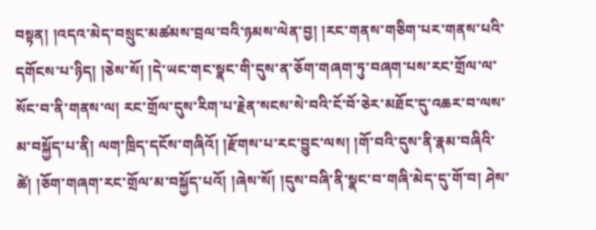བསྟན། །འདའ་མེད་བསྲུང་མཚམས་བྲལ་བའི་ཉམས་ལེན་བྱ། །རང་གནས་གཅིག་པར་གནས་པའི་དགོངས་པ་ཉིད། །ཅེས་སོ། །དེ་ཡང་གང་སྣང་གི་དུས་ན་ཅོག་གཞག་ཏུ་བཞག་པས་རང་གྲོལ་ལ་སོང་བ་ནི་གནས་ལ། རང་གྲོལ་དུས་རིག་པ་རྗེན་སངས་སེ་བའི་ངོ་བོ་ཅེར་མཐོང་དུ་འཆར་བ་ལས་མ་བསྐྱོད་པ་ནི། ལག་ཁྲིད་དངོས་གཞིའོ། །རྫོགས་པ་རང་བྱུང་ལས། །གོ་བའི་དུས་ནི་རྣམ་བཞིའི་ཚེ། །ཅོག་གཞག་རང་གྲོལ་མ་བསྐྱོད་པའོ། །ཞེས་སོ། །དུས་བཞི་ནི་སྣང་བ་གཞི་མེད་དུ་གོ་བ། ཤེས་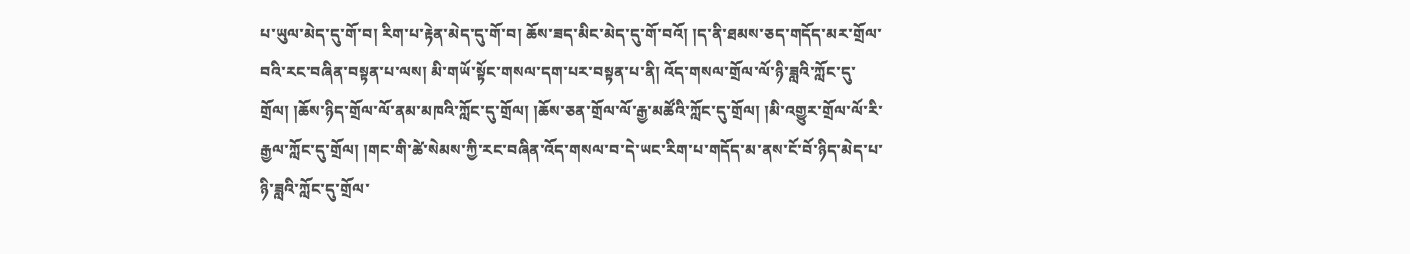པ་ཡུལ་མེད་དུ་གོ་བ། རིག་པ་རྟེན་མེད་དུ་གོ་བ། ཆོས་ཟད་མིང་མེད་དུ་གོ་བའོ། །ད་ནི་ཐམས་ཅད་གདོད་མར་གྲོལ་བའི་རང་བཞིན་བསྟན་པ་ལས། མི་གཡོ་སྟོང་གསལ་དག་པར་བསྟན་པ་ནི། འོད་གསལ་གྲོལ་ལོ་ཉི་ཟླའི་ཀློང་དུ་གྲོལ། །ཆོས་ཉིད་གྲོལ་ལོ་ནམ་མཁའི་ཀློང་དུ་གྲོལ། །ཆོས་ཅན་གྲོལ་ལོ་རྒྱ་མཚོའི་ཀློང་དུ་གྲོལ། །མི་འགྱུར་གྲོལ་ལོ་རི་རྒྱལ་ཀློང་དུ་གྲོལ། །གང་གི་ཚེ་སེམས་ཀྱི་རང་བཞིན་འོད་གསལ་བ་དེ་ཡང་རིག་པ་གདོད་མ་ནས་ངོ་བོ་ཉིད་མེད་པ་ཉི་ཟླའི་ཀློང་དུ་གྲོལ་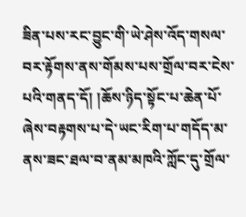ཟིན་པས་རང་བྱུང་གི་ཡེ་ཤེས་འོད་གསལ་བར་རྟོགས་ནས་གོམས་པས་གྲོལ་བར་ངེས་པའི་གནད་དོ། །ཆོས་ཉིད་སྟོང་པ་ཆེན་པོ་ཞེས་བརྟགས་པ་དེ་ཡང་རིག་པ་གདོད་མ་ནས་ཟང་ཐལ་བ་ནམ་མཁའི་ཀློང་དུ་གྲོལ་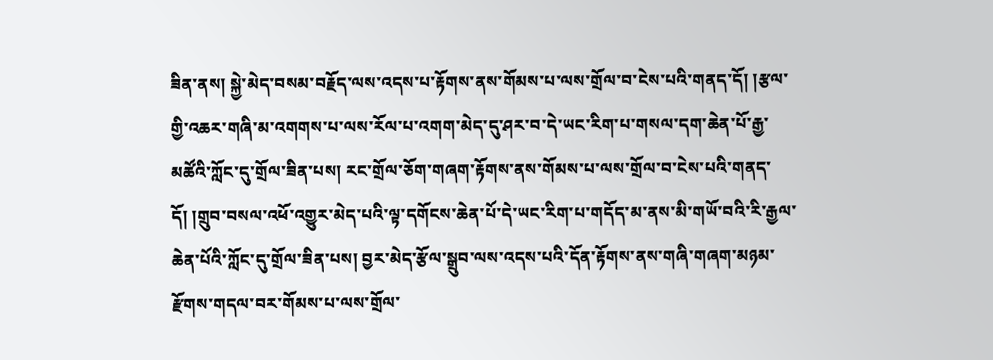ཟིན་ནས། སྐྱེ་མེད་བསམ་བརྗོད་ལས་འདས་པ་རྟོགས་ནས་གོམས་པ་ལས་གྲོལ་བ་ངེས་པའི་གནད་དོ། །རྩལ་གྱི་འཆར་གཞི་མ་འགགས་པ་ལས་རོལ་པ་འགག་མེད་དུ་ཤར་བ་དེ་ཡང་རིག་པ་གསལ་དག་ཆེན་པོ་རྒྱ་མཚོའི་ཀློང་དུ་གྲོལ་ཟིན་པས། རང་གྲོལ་ཅོག་གཞག་རྟོགས་ནས་གོམས་པ་ལས་གྲོལ་བ་ངེས་པའི་གནད་དོ། །གྲུབ་བསལ་འཕོ་འགྱུར་མེད་པའི་ལྟ་དགོངས་ཆེན་པོ་དེ་ཡང་རིག་པ་གདོད་མ་ནས་མི་གཡོ་བའི་རི་རྒྱལ་ཆེན་པོའི་ཀློང་དུ་གྲོལ་ཟིན་པས། བྱར་མེད་རྩོལ་སྒྲུབ་ལས་འདས་པའི་དོན་རྟོགས་ནས་གཞི་གཞག་མཉམ་རྫོགས་གདལ་བར་གོམས་པ་ལས་གྲོལ་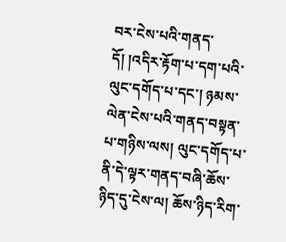བར་ངེས་པའི་གནད་དོ། །འདིར་རྟོག་པ་དག་པའི་ལུང་དགོད་པ་དང་། ཉམས་ལེན་ངེས་པའི་གནད་བསྟན་པ་གཉིས་ལས། ལུང་དགོད་པ་ནི་དེ་ལྟར་གནད་བཞི་ཆོས་ཉིད་དུ་ངེས་ལ། ཆོས་ཉིད་རིག་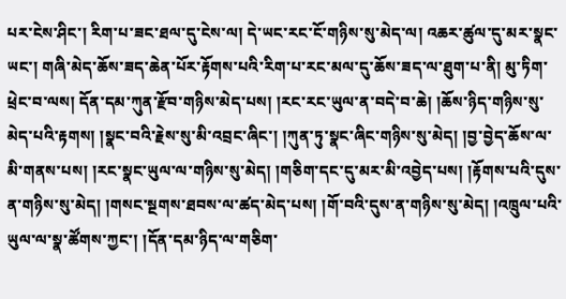པར་ངེས་ཤིང་། རིག་པ་ཟང་ཐལ་དུ་ངེས་ལ། དེ་ཡང་རང་ངོ་གཉིས་སུ་མེད་ལ། འཆར་ཚུལ་དུ་མར་སྣང་ཡང་། གཞི་མེད་ཆོས་ཟད་ཆེན་པོར་རྟོགས་པའི་རིག་པ་རང་མལ་དུ་ཆོས་ཟད་ལ་ཐུག་པ་ནི། མུ་ཏིག་ཕྲེང་བ་ལས། དོན་དམ་ཀུན་རྫོབ་གཉིས་མེད་པས། །རང་རང་ཡུལ་ན་བདེ་བ་ཆེ། །ཆོས་ཉིད་གཉིས་སུ་མེད་པའི་རྟགས། །སྣང་བའི་རྗེས་སུ་མི་འབྲང་ཞིང་། །ཀུན་ཏུ་སྣང་ཞིང་གཉིས་སུ་མེད། །བྱ་བྱེད་ཆོས་ལ་མི་གནས་པས། །རང་སྣང་ཡུལ་ལ་གཉིས་སུ་མེད། །གཅིག་དང་དུ་མར་མི་འབྱེད་པས། །རྟོགས་པའི་དུས་ན་གཉིས་སུ་མེད། །གསང་སྔགས་ཐབས་ལ་ཚད་མེད་པས། །གོ་བའི་དུས་ན་གཉིས་སུ་མེད། །འཁྲུལ་པའི་ཡུལ་ལ་སྣ་ཚོགས་ཀྱང་། །དོན་དམ་ཉིད་ལ་གཅིག་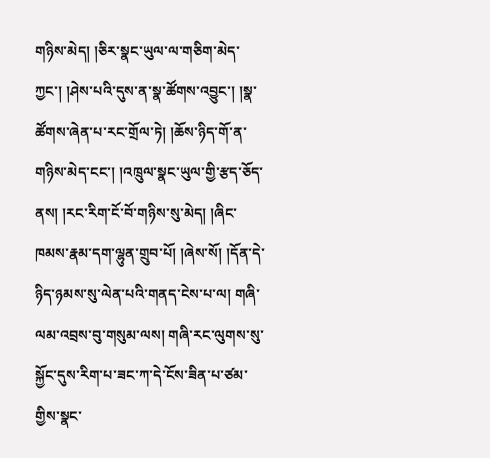གཉིས་མེད། །ཅིར་སྣང་ཡུལ་ལ་གཅིག་མེད་ཀྱང་། །ཤེས་པའི་དུས་ན་སྣ་ཚོགས་འབྱུང་། །སྣ་ཚོགས་ཞེན་པ་རང་གྲོལ་ཏེ། །ཆོས་ཉིད་གོ་ན་གཉིས་མེད་ངང་། །འཁྲུལ་སྣང་ཡུལ་གྱི་རྩད་ཅོད་ནས། །རང་རིག་ངོ་བོ་གཉིས་སུ་མེད། །ཞིང་ཁམས་རྣམ་དག་ལྷུན་གྲུབ་པོ། །ཞེས་སོ། །དོན་དེ་ཉིད་ཉམས་སུ་ལེན་པའི་གནད་ངེས་པ་ལ། གཞི་ལམ་འབྲས་བུ་གསུམ་ལས། གཞི་རང་ལུགས་སུ་སྐྱོང་དུས་རིག་པ་ཟང་ཀ་དེ་ངོས་ཟིན་པ་ཙམ་གྱིས་སྣང་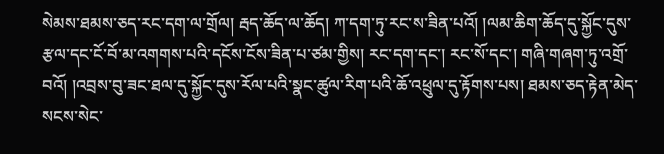སེམས་ཐམས་ཅད་རང་དག་ལ་གྲོལ། རྦད་ཆོད་ལ་ཆོད། ཀ་དག་ཏུ་རང་ས་ཟིན་པའོ། །ལམ་ཆིག་ཆོད་དུ་སྐྱོང་དུས་རྩལ་དང་ངོ་བོ་མ་འགགས་པའི་དངོས་ངོས་ཟིན་པ་ཙམ་གྱིས། རང་དག་དང་། རང་སོ་དང་། གཞི་གཞག་ཏུ་འགྲོ་བའོ། །འབྲས་བུ་ཟང་ཐལ་དུ་སྐྱོང་དུས་རོལ་པའི་སྣང་ཚུལ་རིག་པའི་ཆོ་འཕྲུལ་དུ་རྟོགས་པས། ཐམས་ཅད་རྟེན་མེད་སངས་སེང་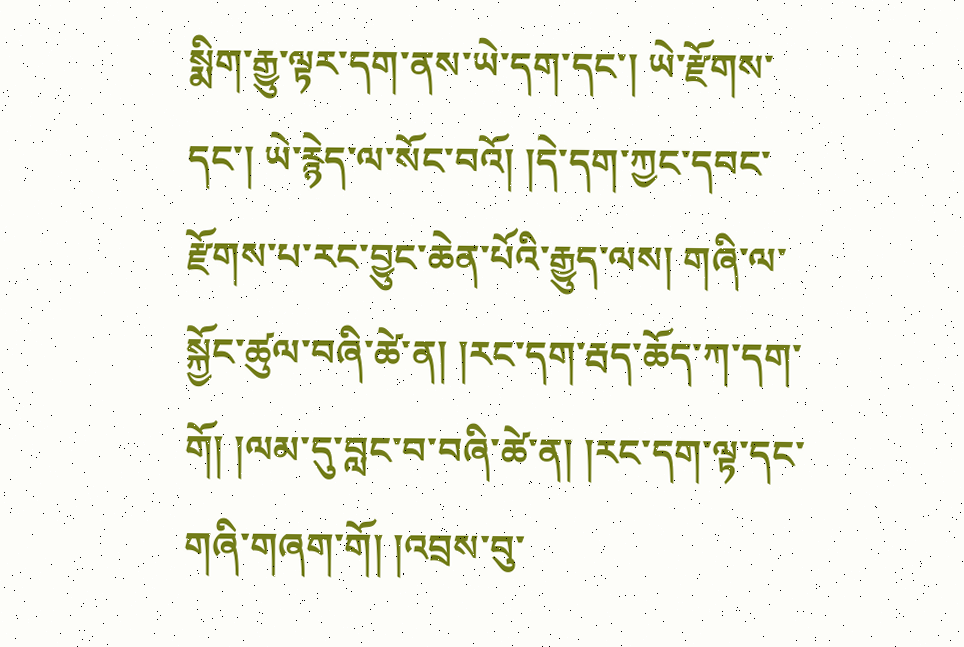སྨིག་རྒྱུ་ལྟར་དག་ནས་ཡེ་དག་དང་། ཡེ་རྫོགས་དང་། ཡེ་རྙེད་ལ་སོང་བའོ། །དེ་དག་ཀྱང་དབང་རྫོགས་པ་རང་བྱུང་ཆེན་པོའི་རྒྱུད་ལས། གཞི་ལ་སྐྱོང་ཚུལ་བཞི་ཚེ་ན། །རང་དག་རྦད་ཆོད་ཀ་དག་གོ། །ལམ་དུ་བླང་བ་བཞི་ཚེ་ན། །རང་དག་ལྟ་དང་གཞི་གཞག་གོ། །འབྲས་བུ་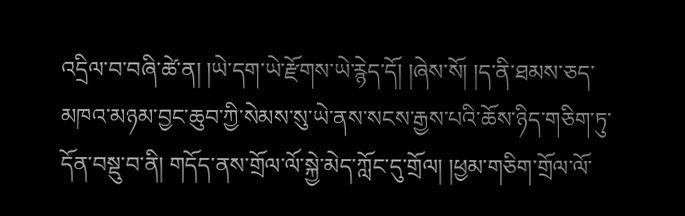འདྲིལ་བ་བཞི་ཚེ་ན། །ཡེ་དག་ཡེ་རྫོགས་ཡེ་རྙེད་དོ། །ཞེས་སོ། །ད་ནི་ཐམས་ཅད་མཁའ་མཉམ་བྱང་ཆུབ་ཀྱི་སེམས་སུ་ཡེ་ནས་སངས་རྒྱས་པའི་ཆོས་ཉིད་གཅིག་ཏུ་དོན་བསྡུ་བ་ནི། གདོད་ནས་གྲོལ་ལོ་སྐྱེ་མེད་ཀློང་དུ་གྲོལ། །ཕྱམ་གཅིག་གྲོལ་ལོ་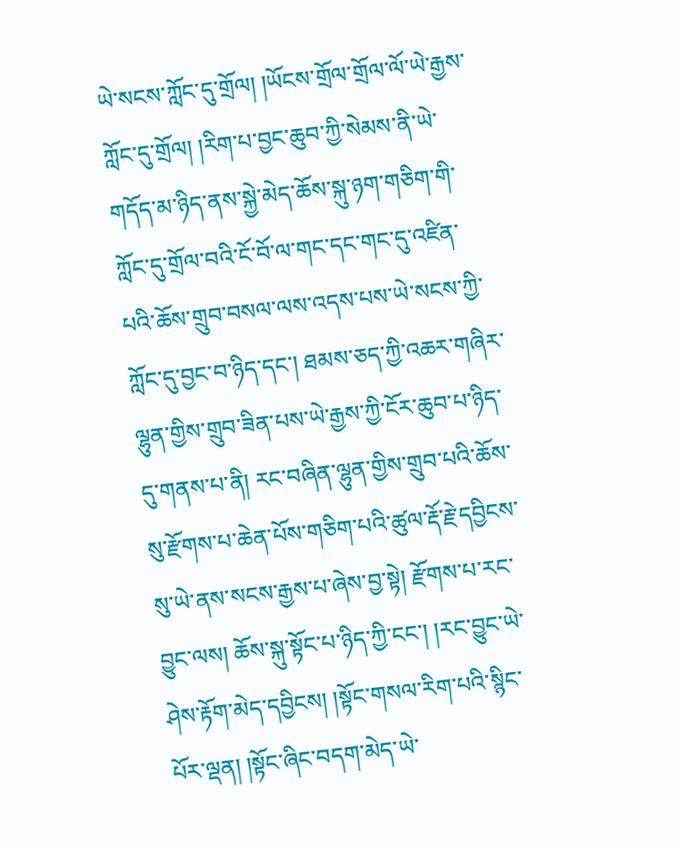ཡེ་སངས་ཀློང་དུ་གྲོལ། །ཡོངས་གྲོལ་གྲོལ་ལོ་ཡེ་རྒྱས་ཀློང་དུ་གྲོལ། །རིག་པ་བྱང་ཆུབ་ཀྱི་སེམས་ནི་ཡེ་གདོད་མ་ཉིད་ནས་སྐྱེ་མེད་ཆོས་སྐུ་ཉག་གཅིག་གི་ཀློང་དུ་གྲོལ་བའི་ངོ་བོ་ལ་གང་དང་གང་དུ་འཛིན་པའི་ཆོས་གྲུབ་བསལ་ལས་འདས་པས་ཡེ་སངས་ཀྱི་ཀློང་དུ་བྱང་བ་ཉིད་དང་། ཐམས་ཅད་ཀྱི་འཆར་གཞིར་ལྷུན་གྱིས་གྲུབ་ཟིན་པས་ཡེ་རྒྱས་ཀྱི་ངོར་ཆུབ་པ་ཉིད་དུ་གནས་པ་ནི། རང་བཞིན་ལྷུན་གྱིས་གྲུབ་པའི་ཆོས་སུ་རྫོགས་པ་ཆེན་པོས་གཅིག་པའི་ཚུལ་རྡོ་རྗེ་དབྱིངས་སུ་ཡེ་ནས་སངས་རྒྱས་པ་ཞེས་བྱ་སྟེ། རྫོགས་པ་རང་བྱུང་ལས། ཆོས་སྐུ་སྟོང་པ་ཉིད་ཀྱི་ངང་། །རང་བྱུང་ཡེ་ཤེས་རྟོག་མེད་དབྱིངས། །སྟོང་གསལ་རིག་པའི་སྙིང་པོར་ལྡན། །སྟོང་ཞིང་བདག་མེད་ཡེ་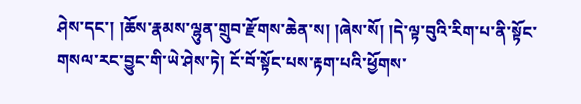ཤེས་དང་། །ཆོས་རྣམས་ལྷུན་གྲུབ་རྫོགས་ཆེན་ས། །ཞེས་སོ། །དེ་ལྟ་བུའི་རིག་པ་ནི་སྟོང་གསལ་རང་བྱུང་གི་ཡེ་ཤེས་ཏེ། ངོ་བོ་སྟོང་པས་རྟག་པའི་ཕྱོགས་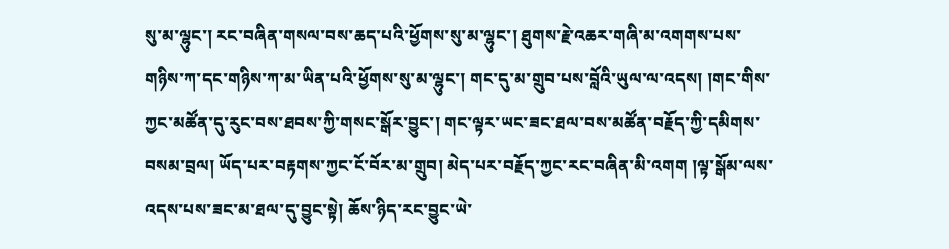སུ་མ་ལྷུང་། རང་བཞིན་གསལ་བས་ཆད་པའི་ཕྱོགས་སུ་མ་ལྷུང་། ཐུགས་རྗེ་འཆར་གཞི་མ་འགགས་པས་གཉིས་ཀ་དང་གཉིས་ཀ་མ་ཡིན་པའི་ཕྱོགས་སུ་མ་ལྷུང་། གང་དུ་མ་གྲུབ་པས་བློའི་ཡུལ་ལ་འདས། །གང་གིས་ཀྱང་མཚོན་དུ་རུང་བས་ཐབས་ཀྱི་གསང་སྒོར་བྱུང་། གང་ལྟར་ཡང་ཟང་ཐལ་བས་མཚོན་བརྗོད་ཀྱི་དམིགས་བསམ་བྲལ། ཡོད་པར་བརྟགས་ཀྱང་ངོ་བོར་མ་གྲུབ། མེད་པར་བརྗོད་ཀྱང་རང་བཞིན་མི་འགག །ལྟ་སྒོམ་ལས་འདས་པས་ཟང་མ་ཐལ་དུ་བྱུང་སྟེ། ཆོས་ཉིད་རང་བྱུང་ཡེ་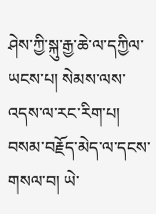ཤེས་ཀྱི་སྐུ་རྒྱ་ཆེ་ལ་དཀྱིལ་ཡངས་པ། སེམས་ལས་འདས་ལ་རང་རིག་པ། བསམ་བརྗོད་མེད་ལ་དངས་གསལ་བ། ཡེ་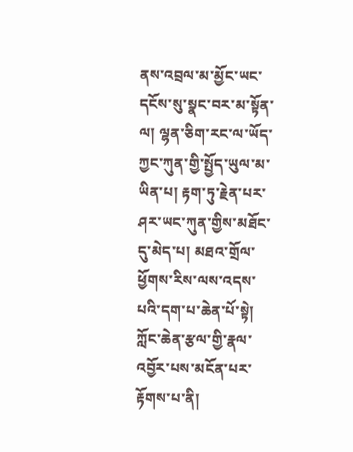ནས་འབྲལ་མ་མྱོང་ཡང་དངོས་སུ་སྣང་བར་མ་སྟོན་ལ། ལྷན་ཅིག་རང་ལ་ཡོད་ཀྱང་ཀུན་གྱི་སྤྱོད་ཡུལ་མ་ཡིན་པ། རྟག་ཏུ་རྗེན་པར་ཤར་ཡང་ཀུན་གྱིས་མཐོང་དུ་མེད་པ། མཐའ་གྲོལ་ཕྱོགས་རིས་ལས་འདས་པའི་དག་པ་ཆེན་པོ་སྟེ། ཀློང་ཆེན་རྩལ་གྱི་རྣལ་འབྱོར་པས་མངོན་པར་རྟོགས་པ་ནི།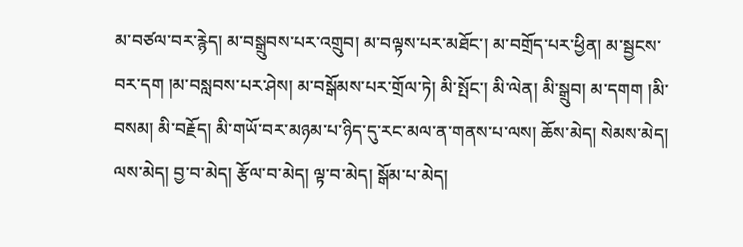མ་བཙལ་བར་རྙེད། མ་བསྒྲུབས་པར་འགྲུབ། མ་བལྟས་པར་མཐོང་། མ་བགྲོད་པར་ཕྱིན། མ་སྦྱངས་བར་དག །མ་བསླབས་པར་ཤེས། མ་བསྒོམས་པར་གྲོལ་ཏེ། མི་སྤོང་། མི་ལེན། མི་སྒྲུབ། མ་དགག །མི་བསམ། མི་བརྗོད། མི་གཡོ་བར་མཉམ་པ་ཉིད་དུ་རང་མལ་ན་གནས་པ་ལས། ཆོས་མེད། སེམས་མེད། ལས་མེད། བྱ་བ་མེད། རྩོལ་བ་མེད། ལྟ་བ་མེད། སྒོམ་པ་མེད།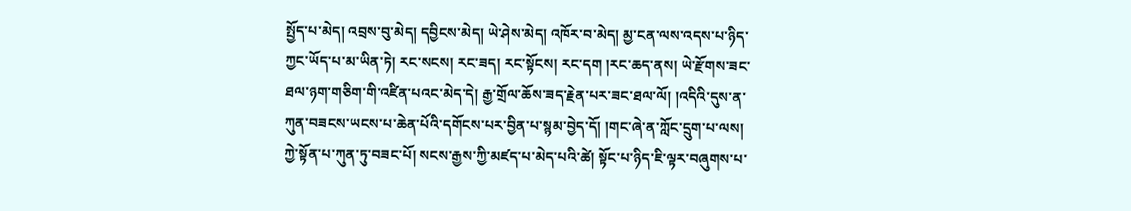སྤྱོད་པ་མེད། འབྲས་བུ་མེད། དབྱིངས་མེད། ཡེ་ཤེས་མེད། འཁོར་བ་མེད། མྱ་ངན་ལས་འདས་པ་ཉིད་ཀྱང་ཡོད་པ་མ་ཡིན་ཏེ། རང་སངས། རང་ཟད། རང་སྟོངས། རང་དག །རང་ཆད་ནས། ཡེ་རྫོགས་ཟང་ཐལ་ཉག་གཅིག་གི་འཛིན་པའང་མེད་དེ། རྒྱ་གྲོལ་ཆོས་ཟད་རྗེན་པར་ཟང་ཐལ་ལོ། །འདིའི་དུས་ན་ཀུན་བཟངས་ཡངས་པ་ཆེན་པོའི་དགོངས་པར་བྱིན་པ་སྙམ་བྱེད་དོ། །གང་ཞེ་ན་ཀློང་དྲུག་པ་ལས། ཀྱེ་སྟོན་པ་ཀུན་ཏུ་བཟང་པོ། སངས་རྒྱས་ཀྱི་མཛད་པ་མེད་པའི་ཚེ། སྟོང་པ་ཉིད་ཇི་ལྟར་བཞུགས་པ་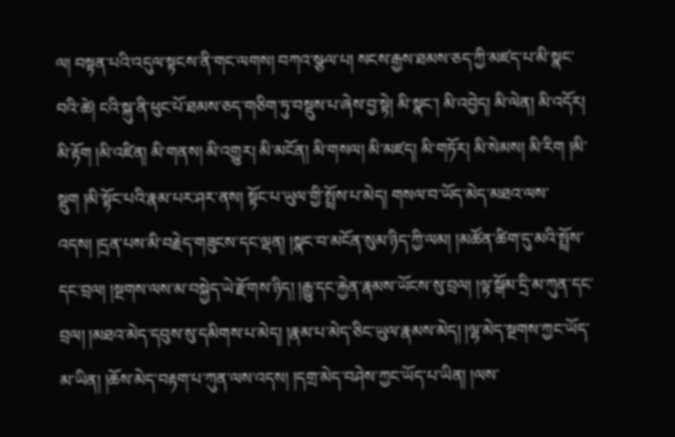ལ། བསྟན་པའི་འདུལ་སྟངས་ནི་གང་ལགས། བཀའ་སྩལ་པ། སངས་རྒྱས་ཐམས་ཅད་ཀྱི་མཛད་པ་མི་སྣང་བའི་ཚེ། ངའི་སྐུ་ནི་ཕུང་པོ་ཐམས་ཅད་གཅིག་ཏུ་བསྡུས་པ་ཞེས་བྱ་སྟེ། མི་སྣང་། མི་འབྱེད། མི་ལེན། མི་འདོར། མི་རྟོག །མི་འཛིན། མི་གནས། མི་འགྱུར། མི་མངོན། མི་གསལ། མི་མཛད། མི་གཏོར། མི་སེམས། མི་རིག །མི་སྡུག །མི་སྟོང་པའི་རྣམ་པར་ཤར་ནས། སྟོང་པ་ཡུལ་གྱི་སྤྲོས་པ་མེད། གསལ་བ་ཡོད་མེད་མཐའ་ལས་འདས། །དྲན་པས་མི་བརྗེད་གཟུངས་དང་ལྡན། །སྣང་བ་མངོན་སུམ་ཉིད་ཀྱི་ལམ། །མཚོན་ཚིག་དུ་མའི་སྤྲོས་དང་བྲལ། །སྔགས་ལས་མ་བསྐྱེད་ཡེ་རྫོགས་ཉིད། །རྒྱུ་དང་རྐྱེན་རྣམས་ཡོངས་སུ་བྲལ། །ལྟ་སྒོམ་དྲི་མ་ཀུན་དང་བྲལ། །མཐའ་མེད་དབུས་སུ་དམིགས་པ་མེད། །རྣམ་པ་མེད་ཅིང་ཡུལ་རྣམས་མེད། །ལྷ་མེད་སྔགས་ཀྱང་ཡོད་མ་ཡིན། །ཆོས་མེད་བརྟག་པ་ཀུན་ལས་འདས། །དགྲ་མེད་བཤེས་ཀྱང་ཡོད་པ་ཡིན། །ལས་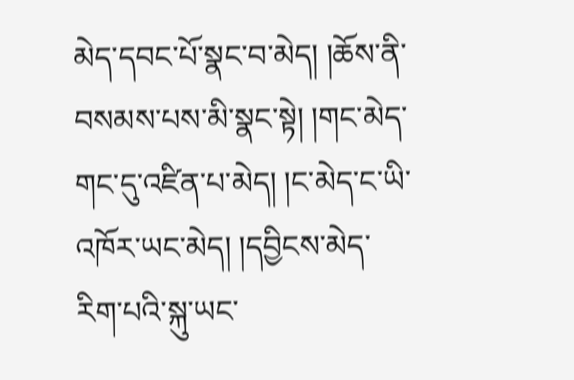མེད་དབང་པོ་སྣང་བ་མེད། །ཆོས་ནི་བསམས་པས་མི་སྣང་སྟེ། །གང་མེད་གང་དུ་འཛིན་པ་མེད། །ང་མེད་ང་ཡི་འཁོར་ཡང་མེད། །དབྱིངས་མེད་རིག་པའི་སྐུ་ཡང་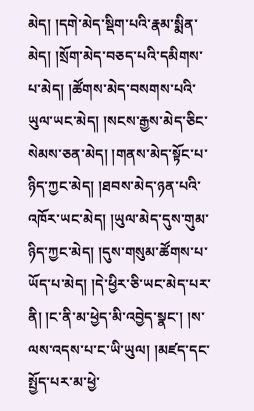མེད། །དགེ་མེད་སྡིག་པའི་རྣམ་སྨིན་མེད། །སྲོག་མེད་བཅད་པའི་དམིགས་པ་མེད། །ཚོགས་མེད་བསགས་པའི་ཡུལ་ཡང་མེད། །སངས་རྒྱས་མེད་ཅིང་སེམས་ཅན་མེད། །གནས་མེད་སྟོང་པ་ཉིད་ཀྱང་མེད། །ཐབས་མེད་ཉན་པའི་འཁོར་ཡང་མེད། །ཡུལ་མེད་དུས་གུམ་ཉིད་ཀྱང་མེད། །དུས་གསུམ་ཚོགས་པ་ཡོད་པ་མེད། །དེ་ཕྱིར་ཅི་ཡང་མེད་པར་ནི། །ང་ནི་མ་ཕྱེད་མི་འབྱེད་སྣང་། །ས་ལས་འདས་པ་ང་ཡི་ཡུལ། །མཛད་དང་སྤྱོད་པར་མ་ཕྱེ་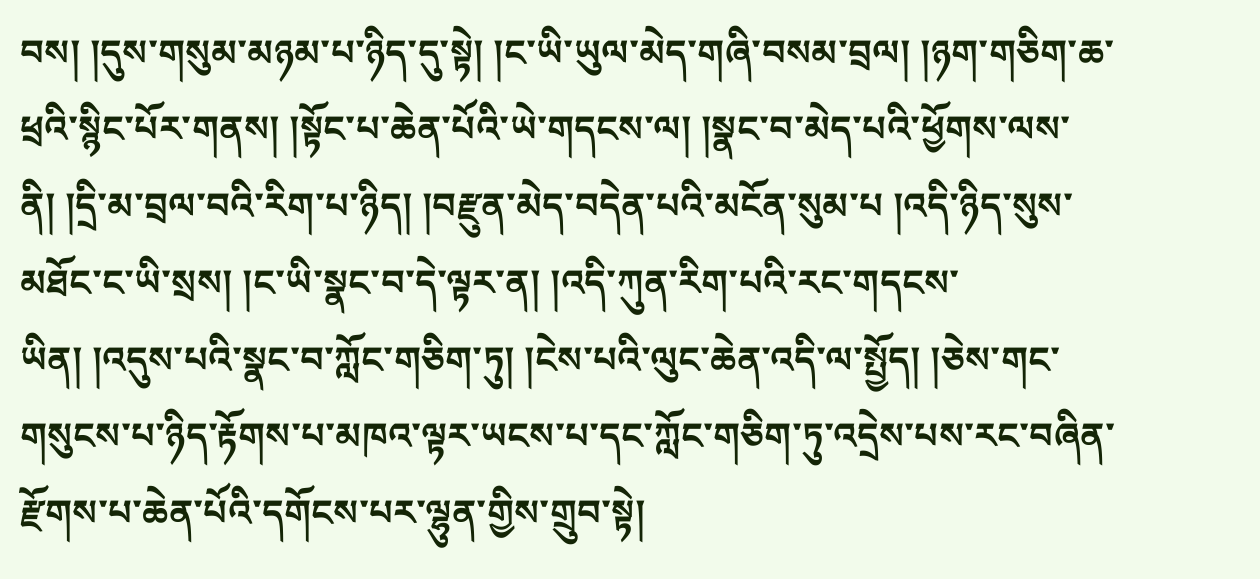བས། །དུས་གསུམ་མཉམ་པ་ཉིད་དུ་སྟེ། །ང་ཡི་ཡུལ་མེད་གཞི་བསམ་བྲལ། །ཉག་གཅིག་ཆ་ཕྲའི་སྙིང་པོར་གནས། །སྟོང་པ་ཆེན་པོའི་ཡེ་གདངས་ལ། །སྣང་བ་མེད་པའི་ཕྱོགས་ལས་ནི། །དྲི་མ་བྲལ་བའི་རིག་པ་ཉིད། །བརྫུན་མེད་བདེན་པའི་མངོན་སུམ་པ །འདི་ཉིད་སུས་མཐོང་ང་ཡི་སྲས། །ང་ཡི་སྣང་བ་དེ་ལྟར་ན། །འདི་ཀུན་རིག་པའི་རང་གདངས་ཡིན། །འདུས་པའི་སྣང་བ་ཀློང་གཅིག་ཏུ། །ངེས་པའི་ལུང་ཆེན་འདི་ལ་སྤྱོད། །ཅེས་གང་གསུངས་པ་ཉིད་རྟོགས་པ་མཁའ་ལྟར་ཡངས་པ་དང་ཀློང་གཅིག་ཏུ་འདྲེས་པས་རང་བཞིན་རྫོགས་པ་ཆེན་པོའི་དགོངས་པར་ལྷུན་གྱིས་གྲུབ་སྟེ།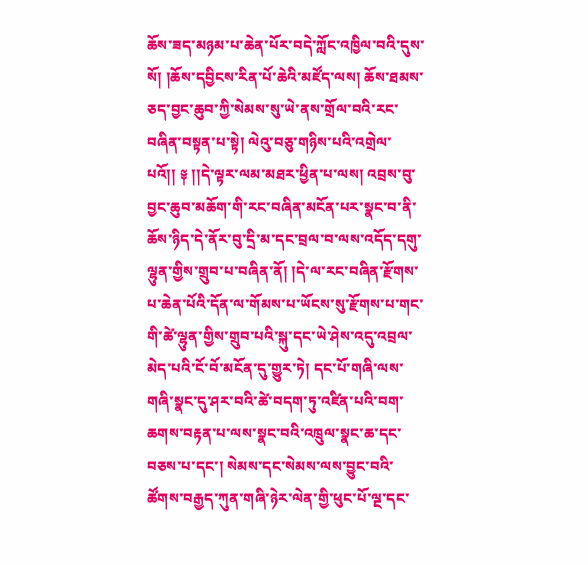ཆོས་ཟད་མཉམ་པ་ཆེན་པོར་བདེ་ཀློང་འཁྱིལ་བའི་དུས་སོ། །ཆོས་དབྱིངས་རིན་པོ་ཆེའི་མཛོད་ལས། ཆོས་ཐམས་ཅད་བྱང་ཆུབ་ཀྱི་སེམས་སུ་ཡེ་ནས་གྲོལ་བའི་རང་བཞིན་བསྟན་པ་སྟེ། ལེའུ་བཅུ་གཉིས་པའི་འགྲེལ་པའོ།། ༈ །།དེ་ལྟར་ལམ་མཐར་ཕྱིན་པ་ལས། འབྲས་བུ་བྱང་ཆུབ་མཆོག་གི་རང་བཞིན་མངོན་པར་སྣང་བ་ནི་ཆོས་ཉིད་དེ་ནོར་བུ་དྲི་མ་དང་བྲལ་བ་ལས་འདོད་དགུ་ལྷུན་གྱིས་གྲུབ་པ་བཞིན་ནོ། །དེ་ལ་རང་བཞིན་རྫོགས་པ་ཆེན་པོའི་དོན་ལ་གོམས་པ་ཡོངས་སུ་རྫོགས་པ་གང་གི་ཚེ་ལྷུན་གྱིས་གྲུབ་པའི་སྐུ་དང་ཡེ་ཤེས་འདུ་འབྲལ་མེད་པའི་ངོ་བོ་མངོན་དུ་གྱུར་ཏེ། དང་པོ་གཞི་ལས་གཞི་སྣང་དུ་ཤར་བའི་ཚེ་བདག་ཏུ་འཛིན་པའི་བག་ཆགས་བརྟན་པ་ལས་སྣང་བའི་འཁྲུལ་སྣང་ཆ་དང་བཅས་པ་དང་། སེམས་དང་སེམས་ལས་བྱུང་བའི་ཚོགས་བརྒྱད་ཀུན་གཞི་ཉེར་ལེན་གྱི་ཕུང་པོ་ལྔ་དང་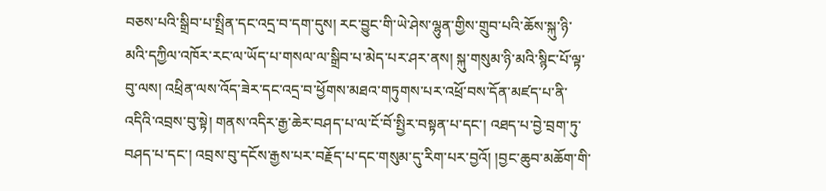བཅས་པའི་སྒྲིབ་པ་སྤྲིན་དང་འདྲ་བ་དག་དུས། རང་བྱུང་གི་ཡེ་ཤེས་ལྷུན་གྱིས་གྲུབ་པའི་ཆོས་སྐུ་ཉི་མའི་དཀྱིལ་འཁོར་རང་ལ་ཡོད་པ་གསལ་ལ་སྒྲིབ་པ་མེད་པར་ཤར་ནས། སྐུ་གསུམ་ཉི་མའི་སྙིང་པོ་ལྟ་བུ་ལས། འཕྲིན་ལས་འོད་ཟེར་དང་འདྲ་བ་ཕྱོགས་མཐའ་གཏུགས་པར་འཕྲོ་བས་དོན་མཛད་པ་ནི་འདིའི་འབྲས་བུ་སྟེ། གནས་འདིར་རྒྱ་ཆེར་བཤད་པ་ལ་ངོ་བོ་སྤྱིར་བསྟན་པ་དང་། འཐད་པ་བྱེ་བྲག་ཏུ་བཤད་པ་དང་། འབྲས་བུ་དངོས་རྒྱས་པར་བརྗོད་པ་དང་གསུམ་དུ་རིག་པར་བྱའོ། །བྱང་ཆུབ་མཆོག་གི་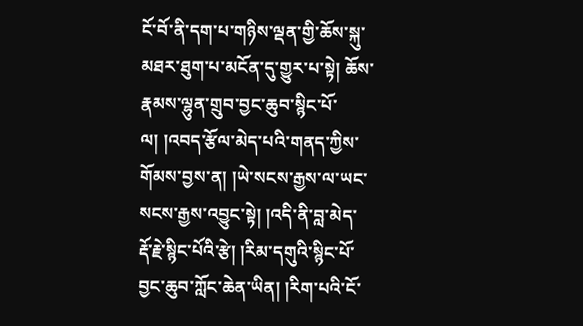ངོ་བོ་ནི་དག་པ་གཉིས་ལྡན་གྱི་ཆོས་སྐུ་མཐར་ཐུག་པ་མངོན་དུ་གྱུར་པ་སྟེ། ཆོས་རྣམས་ལྷུན་གྲུབ་བྱང་ཆུབ་སྙིང་པོ་ལ། །འབད་རྩོལ་མེད་པའི་གནད་ཀྱིས་གོམས་བྱས་ན། །ཡེ་སངས་རྒྱས་ལ་ཡང་སངས་རྒྱས་འབྱུང་སྟེ། །འདི་ནི་བླ་མེད་རྡོ་རྗེ་སྙིང་པོའི་རྩེ། །རིམ་དགུའི་སྙིང་པོ་བྱང་ཆུབ་ཀློང་ཆེན་ཡིན། །རིག་པའི་ངོ་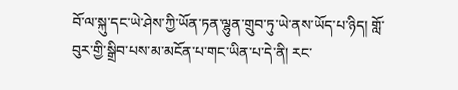བོ་ལ་སྐུ་དང་ཡེ་ཤེས་ཀྱི་ཡོན་ཏན་ལྷུན་གྲུབ་ཏུ་ཡེ་ནས་ཡོད་པ་ཉིད། གློ་བུར་གྱི་སྒྲིབ་པས་མ་མངོན་པ་གང་ཡིན་པ་དེ་ནི། རང་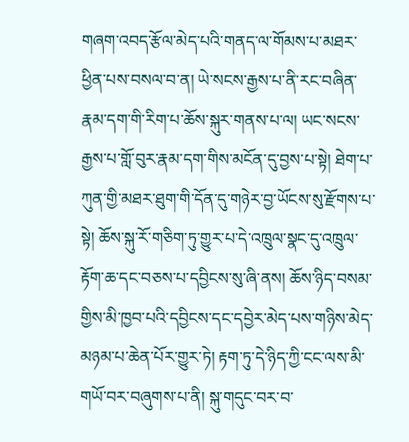གཞག་འབད་རྩོལ་མེད་པའི་གནད་ལ་གོམས་པ་མཐར་ཕྱིན་པས་བསལ་བ་ན། ཡེ་སངས་རྒྱས་པ་ནི་རང་བཞིན་རྣམ་དག་གི་རིག་པ་ཆོས་སྐུར་གནས་པ་ལ། ཡང་སངས་རྒྱས་པ་གློ་བུར་རྣམ་དག་གིས་མངོན་དུ་བྱས་པ་སྟེ། ཐེག་པ་ཀུན་གྱི་མཐར་ཐུག་གི་དོན་དུ་གཉེར་བྱ་ཡོངས་སུ་རྫོགས་པ་སྟེ། ཆོས་སྐུ་རོ་གཅིག་ཏུ་གྱུར་པ་དེ་འཁྲུལ་སྣང་དུ་འཁྲུལ་རྟོག་ཆ་དང་བཅས་པ་དབྱིངས་སུ་ཞི་ནས། ཆོས་ཉིད་བསམ་གྱིས་མི་ཁྱབ་པའི་དབྱིངས་དང་དབྱེར་མེད་པས་གཉིས་མེད་མཉམ་པ་ཆེན་པོར་གྱུར་ཏེ། རྟག་ཏུ་དེ་ཉིད་ཀྱི་ངང་ལས་མི་གཡོ་བར་བཞུགས་པ་ནི། སྐུ་གདུང་བར་བ་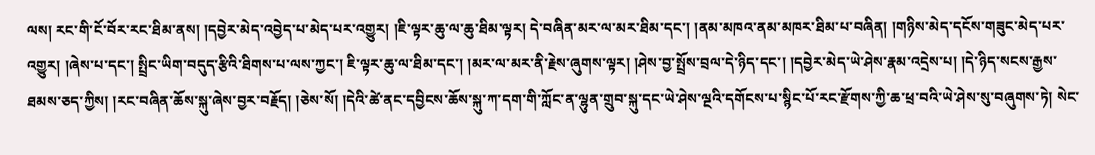ལས། རང་གི་ངོ་བོར་རང་ཐིམ་ནས། །དབྱེར་མེད་འབྱེད་པ་མེད་པར་འགྱུར། །ཇི་ལྟར་ཆུ་ལ་ཆུ་ཐིམ་ལྟར། དེ་བཞིན་མར་ལ་མར་ཐིམ་དང་། །ནམ་མཁའ་ནམ་མཁར་ཐིམ་པ་བཞིན། །གཉིས་མེད་དངོས་གཟུང་མེད་པར་འགྱུར། །ཞེས་པ་དང་། སྤྲིང་ཡིག་བདུད་རྩིའི་ཐིགས་པ་ལས་ཀྱང་། ཇི་ལྟར་ཆུ་ལ་ཐིམ་དང་། །མར་ལ་མར་ནི་རྗེས་ཞུགས་ལྟར། །ཤེས་བྱ་སྤྲོས་བྲལ་དེ་ཉིད་དང་། །དབྱེར་མེད་ཡེ་ཤེས་རྣམ་འདྲེས་པ། །དེ་ཉིད་སངས་རྒྱས་ཐམས་ཅད་ཀྱིས། །རང་བཞིན་ཆོས་སྐུ་ཞེས་བྱར་བརྗོད། །ཅེས་སོ། །དེའི་ཚེ་ནང་དབྱིངས་ཆོས་སྐུ་ཀ་དག་གི་ཀློང་ན་ལྷུན་གྲུབ་སྐུ་དང་ཡེ་ཤེས་ལྔའི་དགོངས་པ་སྙིང་པོ་རང་རྫོགས་ཀྱི་ཆ་ཕྲ་བའི་ཡེ་ཤེས་སུ་བཞུགས་ཏེ། སེང་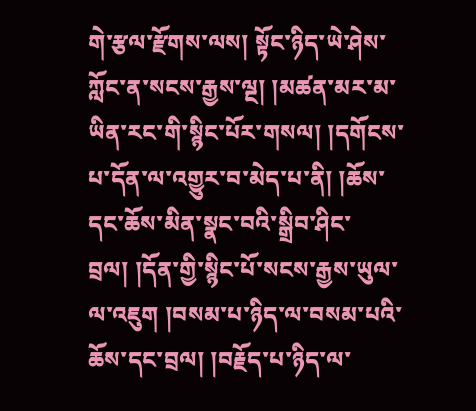གེ་རྩལ་རྫོགས་ལས། སྟོང་ཉིད་ཡེ་ཤེས་ཀློང་ན་སངས་རྒྱས་ལྔ། །མཚན་མར་མ་ཡིན་རང་གི་སྙིང་པོར་གསལ། །དགོངས་པ་དོན་ལ་འགྱུར་བ་མེད་པ་ནི། །ཆོས་དང་ཆོས་མིན་སྣང་བའི་སྒྲིབ་ཤིང་བྲལ། །དོན་གྱི་སྙིང་པོ་སངས་རྒྱས་ཡུལ་ལ་འཇུག །བསམ་པ་ཉིད་ལ་བསམ་པའི་ཆོས་དང་བྲལ། །བརྗོད་པ་ཉིད་ལ་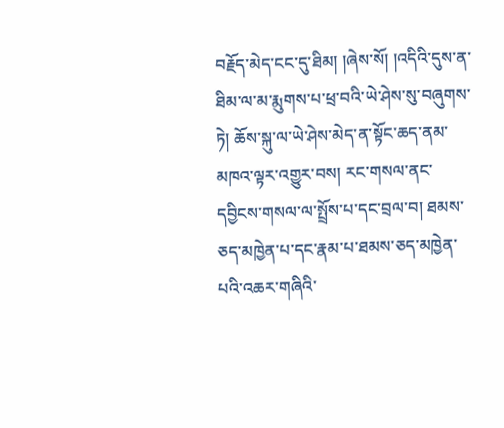བརྗོད་མེད་ངང་དུ་ཐིམ། །ཞེས་སོ། །འདིའི་དུས་ན་ཐིམ་ལ་མ་རྨུགས་པ་ཕྲ་བའི་ཡེ་ཤེས་སུ་བཞུགས་ཏེ། ཆོས་སྐུ་ལ་ཡེ་ཤེས་མེད་ན་སྟོང་ཆད་ནམ་མཁའ་ལྟར་འགྱུར་བས། རང་གསལ་ནང་དབྱིངས་གསལ་ལ་སྤྲོས་པ་དང་བྲལ་བ། ཐམས་ཅད་མཁྱེན་པ་དང་རྣམ་པ་ཐམས་ཅད་མཁྱེན་པའི་འཆར་གཞིའི་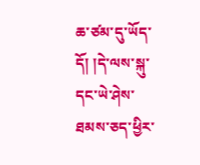ཆ་ཙམ་དུ་ཡོད་དོ། །དེ་ལས་སྐུ་དང་ཡེ་ཤེས་ཐམས་ཅད་ཕྱིར་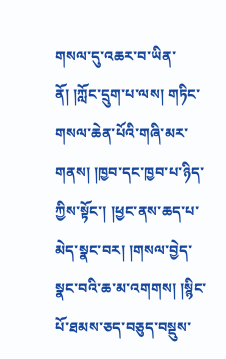གསལ་དུ་འཆར་བ་ཡིན་ནོ། །ཀློང་དྲུག་པ་ལས། གཏིང་གསལ་ཆེན་པོའི་གཞི་མར་གནས། །ཁྱབ་དང་ཁྱབ་པ་ཉིད་ཀྱིས་སྟོང་། །ཕྱང་ནས་ཆད་པ་མེད་སྣང་བར། །གསལ་བྱེད་སྣང་བའི་ཆ་མ་འགགས། །སྙིང་པོ་ཐམས་ཅད་བཅུད་བསྡུས་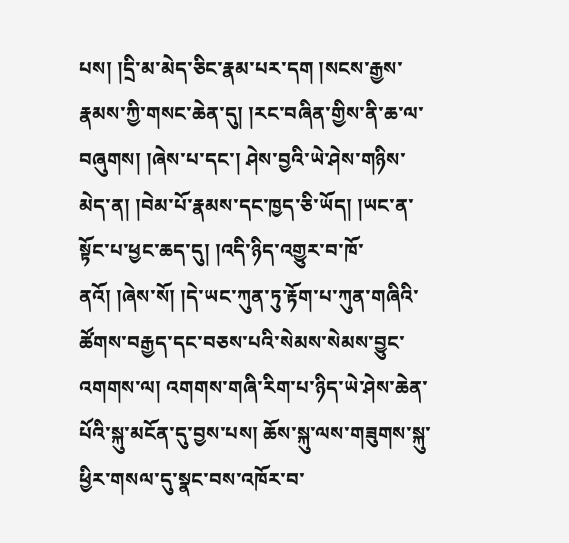པས། །དྲི་མ་མེད་ཅིང་རྣམ་པར་དག །སངས་རྒྱས་རྣམས་ཀྱི་གསང་ཆེན་དུ། །རང་བཞིན་གྱིས་ནི་ཆ་ལ་བཞུགས། །ཞེས་པ་དང་། ཤེས་བྱའི་ཡེ་ཤེས་གཉིས་མེད་ན། །བེམ་པོ་རྣམས་དང་ཁྱད་ཅི་ཡོད། །ཡང་ན་སྟོང་པ་ཕྱང་ཆད་དུ། །འདི་ཉིད་འགྱུར་བ་ཁོ་ནའོ། །ཞེས་སོ། །དེ་ཡང་ཀུན་ཏུ་རྟོག་པ་ཀུན་གཞིའི་ཚོགས་བརྒྱད་དང་བཅས་པའི་སེམས་སེམས་བྱུང་འགགས་ལ། འགགས་གཞི་རིག་པ་ཉིད་ཡེ་ཤེས་ཆེན་པོའི་སྐུ་མངོན་དུ་བྱས་པས། ཆོས་སྐུ་ལས་གཟུགས་སྐུ་ཕྱིར་གསལ་དུ་སྣང་བས་འཁོར་བ་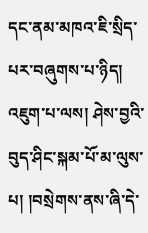དང་ནམ་མཁའ་ཇི་སྲིད་པར་བཞུགས་པ་ཉིད། འཇུག་པ་ལས། ཤེས་བྱའི་བུད་ཤིང་སྐམ་པོ་མ་ལུས་པ། །བསྲེགས་ནས་ཞི་དེ་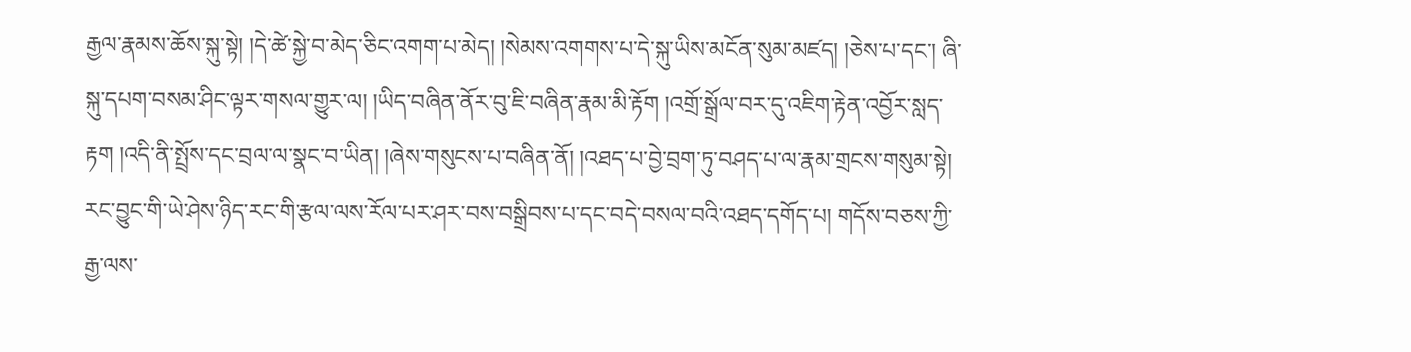རྒྱལ་རྣམས་ཆོས་སྐུ་སྟེ། །དེ་ཚེ་སྐྱེ་བ་མེད་ཅིང་འགག་པ་མེད། །སེམས་འགགས་པ་དེ་སྐུ་ཡིས་མངོན་སུམ་མཛད། །ཅེས་པ་དང་། ཞི་སྐུ་དཔག་བསམ་ཤིང་ལྟར་གསལ་གྱུར་ལ། །ཡིད་བཞིན་ནོར་བུ་ཇི་བཞིན་རྣམ་མི་རྟོག །འགྲོ་སྒྲོལ་བར་དུ་འཇིག་རྟེན་འབྱོར་སླད་རྟག །འདི་ནི་སྤྲོས་དང་བྲལ་ལ་སྣང་བ་ཡིན། །ཞེས་གསུངས་པ་བཞིན་ནོ། །འཐད་པ་བྱེ་བྲག་ཏུ་བཤད་པ་ལ་རྣམ་གྲངས་གསུམ་སྟེ། རང་བྱུང་གི་ཡེ་ཤེས་ཉིད་རང་གི་རྩལ་ལས་རོལ་པར་ཤར་བས་བསྒྲིབས་པ་དང་བདེ་བསལ་བའི་འཐད་དགོད་པ། གདོས་བཅས་ཀྱི་རྒྱ་ལས་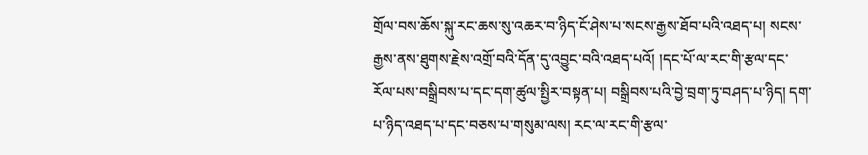གྲོལ་བས་ཆོས་སྐུ་རང་ཆས་སུ་འཆར་བ་ཉིད་ངོ་ཤེས་པ་སངས་རྒྱས་ཐོབ་པའི་འཐད་པ། སངས་རྒྱས་ནས་ཐུགས་རྗེས་འགྲོ་བའི་དོན་དུ་འབྱུང་བའི་འཐད་པའོ། །དང་པོ་ལ་རང་གི་རྩལ་དང་རོལ་པས་བསྒྲིབས་པ་དང་དག་ཚུལ་སྤྱིར་བསྟན་པ། བསྒྲིབས་པའི་བྱེ་བྲག་ཏུ་བཤད་པ་ཉིད། དག་པ་ཉིད་འཐད་པ་དང་བཅས་པ་གསུམ་ལས། རང་ལ་རང་གི་རྩལ་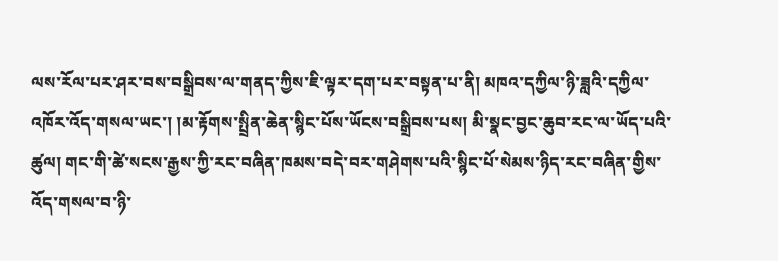ལས་རོལ་པར་ཤར་བས་བསྒྲིབས་ལ་གནད་ཀྱིས་ཇི་ལྟར་དག་པར་བསྟན་པ་ནི། མཁའ་དཀྱིལ་ཉི་ཟླའི་དཀྱིལ་འཁོར་འོད་གསལ་ཡང་། །མ་རྟོགས་སྤྲིན་ཆེན་སྙིང་པོས་ཡོངས་བསྒྲིབས་པས། མི་སྣང་བྱང་ཆུབ་རང་ལ་ཡོད་པའི་ཚུལ། གང་གི་ཚེ་སངས་རྒྱས་ཀྱི་རང་བཞིན་ཁམས་བདེ་བར་གཤེགས་པའི་སྙིང་པོ་སེམས་ཉིད་རང་བཞིན་གྱིས་འོད་གསལ་བ་ཉི་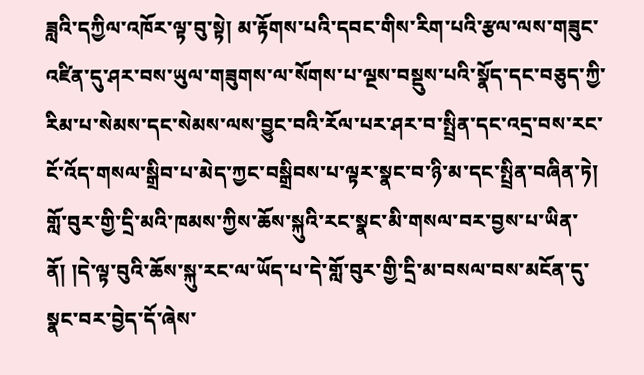ཟླའི་དཀྱིལ་འཁོར་ལྟ་བུ་སྟེ། མ་རྟོགས་པའི་དབང་གིས་རིག་པའི་རྩལ་ལས་གཟུང་འཛིན་དུ་ཤར་བས་ཡུལ་གཟུགས་ལ་སོགས་པ་ལྔས་བསྡུས་པའི་སྣོད་དང་བཅུད་ཀྱི་རིམ་པ་སེམས་དང་སེམས་ལས་བྱུང་བའི་རོལ་པར་ཤར་བ་སྤྲིན་དང་འདྲ་བས་རང་ངོ་འོད་གསལ་སྒྲིབ་པ་མེད་ཀྱང་བསྒྲིབས་པ་ལྟར་སྣང་བ་ཉི་མ་དང་སྤྲིན་བཞིན་ཏེ། གློ་བུར་གྱི་དྲི་མའི་ཁམས་ཀྱིས་ཆོས་སྐུའི་རང་སྣང་མི་གསལ་བར་བྱས་པ་ཡིན་ནོ། །དེ་ལྟ་བུའི་ཆོས་སྐུ་རང་ལ་ཡོད་པ་དེ་གློ་བུར་གྱི་དྲི་མ་བསལ་བས་མངོན་དུ་སྣང་བར་བྱེད་དོ་ཞེས་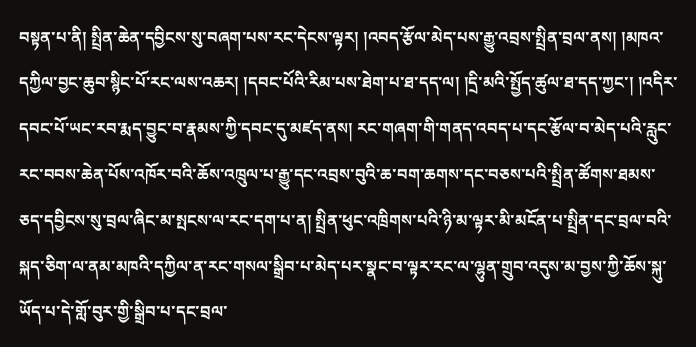བསྟན་པ་ནི། སྤྲིན་ཆེན་དབྱིངས་སུ་བཞག་པས་རང་དེངས་ལྟར། །འབད་རྩོལ་མེད་པས་རྒྱུ་འབྲས་སྤྲིན་བྲལ་ནས། །མཁའ་དཀྱིལ་བྱང་ཆུབ་སྙིང་པོ་རང་ལས་འཆར། །དབང་པོའི་རིམ་པས་ཐེག་པ་ཐ་དད་ལ། །དྲི་མའི་སྤྱོད་ཚུལ་ཐ་དད་ཀྱང་། །འདིར་དབང་པོ་ཡང་རབ་རྨད་བྱུང་བ་རྣམས་ཀྱི་དབང་དུ་མཛད་ནས། རང་གཞག་གི་གནད་འབད་པ་དང་རྩོལ་བ་མེད་པའི་རླུང་རང་བབས་ཆེན་པོས་འཁོར་བའི་ཆོས་འཁྲུལ་པ་རྒྱུ་དང་འབྲས་བུའི་ཆ་བག་ཆགས་དང་བཅས་པའི་སྤྲིན་ཚོགས་ཐམས་ཅད་དབྱིངས་སུ་བྲལ་ཞིང་མ་སྤངས་ལ་རང་དག་པ་ན། སྤྲིན་ཕུང་འཁྲིགས་པའི་ཉི་མ་ལྟར་མི་མངོན་པ་སྤྲིན་དང་བྲལ་བའི་སྐད་ཅིག་ལ་ནམ་མཁའི་དཀྱིལ་ན་རང་གསལ་སྒྲིབ་པ་མེད་པར་སྣང་བ་ལྟར་རང་ལ་ལྷུན་གྲུབ་འདུས་མ་བྱས་ཀྱི་ཆོས་སྐུ་ཡོད་པ་དེ་གློ་བུར་གྱི་སྒྲིབ་པ་དང་བྲལ་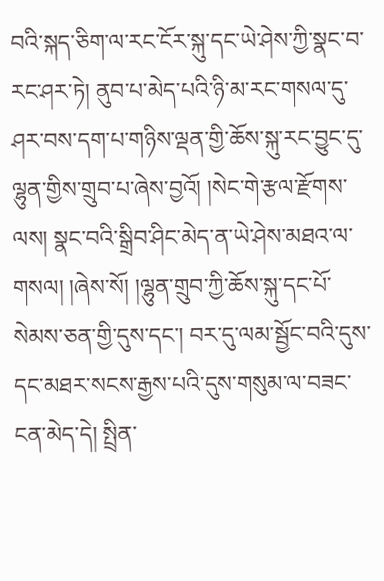བའི་སྐད་ཅིག་ལ་རང་ངོར་སྐུ་དང་ཡེ་ཤེས་ཀྱི་སྣང་བ་རང་ཤར་ཏེ། ནུབ་པ་མེད་པའི་ཉི་མ་རང་གསལ་དུ་ཤར་བས་དག་པ་གཉིས་ལྡན་གྱི་ཆོས་སྐུ་རང་བྱུང་དུ་ལྷུན་གྱིས་གྲུབ་པ་ཞེས་བྱའོ། །སེང་གེ་རྩལ་རྫོགས་ལས། སྣང་བའི་སྒྲིབ་ཤིང་མེད་ན་ཡེ་ཤེས་མཐའ་ལ་གསལ། །ཞེས་སོ། །ལྷུན་གྲུབ་ཀྱི་ཆོས་སྐུ་དང་པོ་སེམས་ཅན་གྱི་དུས་དང་། བར་དུ་ལམ་སྦྱོང་བའི་དུས་དང་མཐར་སངས་རྒྱས་པའི་དུས་གསུམ་ལ་བཟང་ངན་མེད་དེ། སྤྲིན་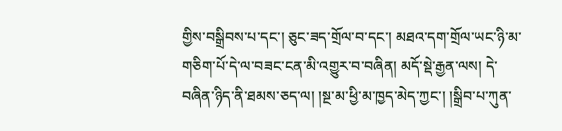གྱིས་བསྒྲིབས་པ་དང་། ཅུང་ཟད་གྲོལ་བ་དང་། མཐའ་དག་གྲོལ་ཡང་ཉི་མ་གཅིག་པོ་དེ་ལ་བཟང་ངན་མི་འགྱུར་བ་བཞིན། མདོ་སྡེ་རྒྱན་ལས། དེ་བཞིན་ཉིད་ནི་ཐམས་ཅད་ལ། །སྔ་མ་ཕྱི་མ་ཁྱད་མེད་ཀྱང་། །སྒྲིབ་པ་ཀུན་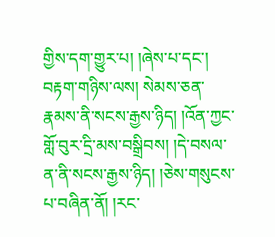གྱིས་དག་གྱུར་པ། །ཞེས་པ་དང་། བརྟག་གཉིས་ལས། སེམས་ཅན་རྣམས་ནི་སངས་རྒྱས་ཉིད། །འོན་ཀྱང་གློ་བུར་དྲི་མས་བསྒྲིབས། །དེ་བསལ་ན་ནི་སངས་རྒྱས་ཉིད། །ཅེས་གསུངས་པ་བཞིན་ནོ། །རང་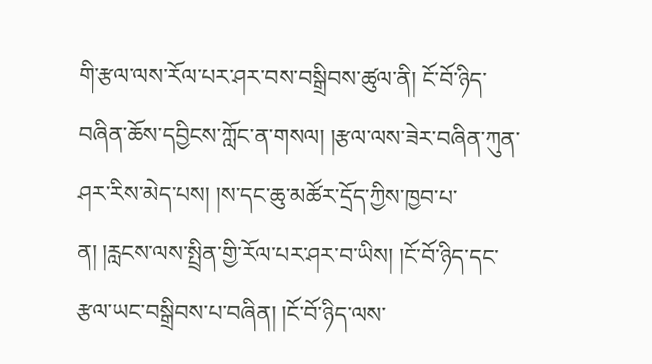གི་རྩལ་ལས་རོལ་པར་ཤར་བས་བསྒྲིབས་ཚུལ་ནི། ངོ་བོ་ཉིད་བཞིན་ཆོས་དབྱིངས་ཀློང་ན་གསལ། །རྩལ་ལས་ཟེར་བཞིན་ཀུན་ཤར་རིས་མེད་པས། །ས་དང་ཆུ་མཚོར་དྲོད་ཀྱིས་ཁྱབ་པ་ན། །རླངས་ལས་སྤྲིན་གྱི་རོལ་པར་ཤར་བ་ཡིས། །ངོ་བོ་ཉིད་དང་རྩལ་ཡང་བསྒྲིབས་པ་བཞིན། །ངོ་བོ་ཉིད་ལས་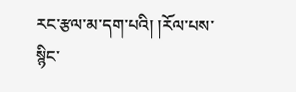རང་རྩལ་མ་དག་པའི། །རོལ་པས་སྙིང་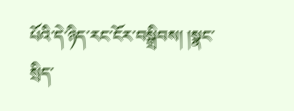པོའི་དེ་ཉིད་རང་ངོར་བསྒྲིབས། །སྣང་སྲིད་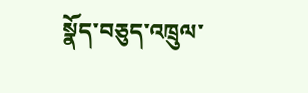སྣོད་བཅུད་འཁྲུལ་